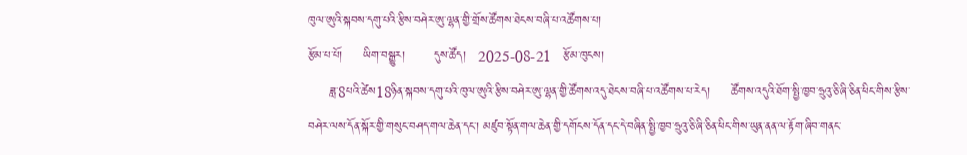ཁུལ་ཨུའི་སྐབས་དགུ་པའི་རྩིས་བཤེར་ཨུ་ལྷན་གྱི་གྲོས་ཚོགས་ཐེངས་བཞི་པ་འཚོགས་པ།
རྩོམ་པ་པོ།     ཡིག་བསྒྱུར།       དུས་ཚོད།   2025-08-21   རྩོམ་ཁུངས།
     ཟླ་8པའི་ཚེས18ཉིན་སྐབས་དགུ་པའི་ཁུལ་ཨུའི་རྩིས་བཤེར་ཨུ་ལྷན་གྱི་ཚོགས་འདུ་ཐེངས་བཞི་པ་འཚོགས་པ་རེད།     ཚོགས་འདུའི་ཐོག་སྤྱི་ཁྱབ་ཧྲུའུ་ཅི་ཞི་ཅིན་ཕིང་གིས་རྩིས་བཤེར་ལས་དོན་སྐོར་གྱི་གསུང་བཤད་གལ་ཆེན་དང་། མཛུབ་སྟོན་གལ་ཆེན་གྱི་དགོངས་དོན་དང་དེ་བཞིན་སྤྱི་ཁྱབ་ཧྲུའུ་ཅི་ཞི་ཅིན་ཕིང་གིས་ཡུན་ནན་ལ་རྟོག་ཞིབ་གནང་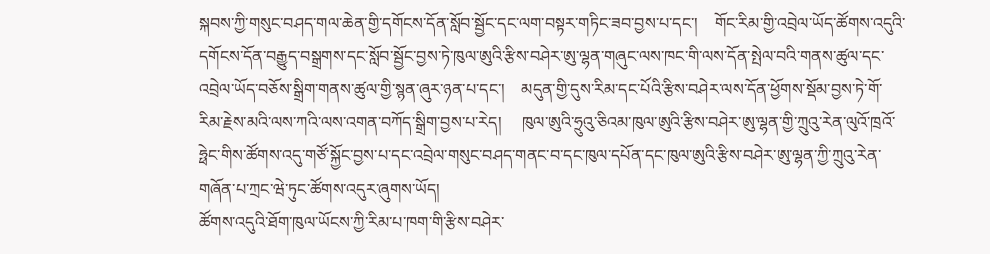སྐབས་ཀྱི་གསུང་བཤད་གལ་ཆེན་གྱི་དགོངས་དོན་སློབ་སྦྱོང་དང་ལག་བསྟར་གཏིང་ཟབ་བྱས་པ་དང་།    གོང་རིམ་གྱི་འབྲེལ་ཡོད་ཚོགས་འདུའི་དགོངས་དོན་བརྒྱུད་བསྒྲགས་དང་སློབ་སྦྱོང་བྱས་ཏེ་ཁུལ་ཨུའི་རྩིས་བཤེར་ཨུ་ལྷན་གཞུང་ལས་ཁང་གི་ལས་དོན་སྤེལ་བའི་གནས་ཚུལ་དང་འབྲེལ་ཡོད་བཅོས་སྒྲིག་གནས་ཚུལ་གྱི་སྙན་ཞུར་ཉན་པ་དང་།    མདུན་གྱི་དུས་རིམ་དང་པོའི་རྩིས་བཤེར་ལས་དོན་ཕྱོགས་སྡོམ་བྱས་ཏེ་གོ་རིམ་རྗེས་མའི་ལས་ཀའི་ལས་འགན་བཀོད་སྒྲིག་བྱས་པ་རེད།     ཁུལ་ཨུའི་ཧྲུའུ་ཅིའམ་ཁུལ་ཨུའི་རྩིས་བཤེར་ཨུ་ལྷན་གྱི་ཀྲུའུ་རེན་ལུའོ་ཁྲའོ་ཧྥེང་གིས་ཚོགས་འདུ་གཙོ་སྐྱོང་བྱས་པ་དང་འབྲེལ་གསུང་བཤད་གནང་བ་དང་ཁུལ་དཔོན་དང་ཁུལ་ཨུའི་རྩིས་བཤེར་ཨུ་ལྷན་ཀྱི་ཀྲུའུ་རེན་གཞོན་པ་ཀྲང་ཝེ་ཏུང་ཚོགས་འདུར་ཞུགས་ཡོད།
ཚོགས་འདུའི་ཐོག་ཁུལ་ཡོངས་ཀྱི་རིམ་པ་ཁག་གི་རྩིས་བཤེར་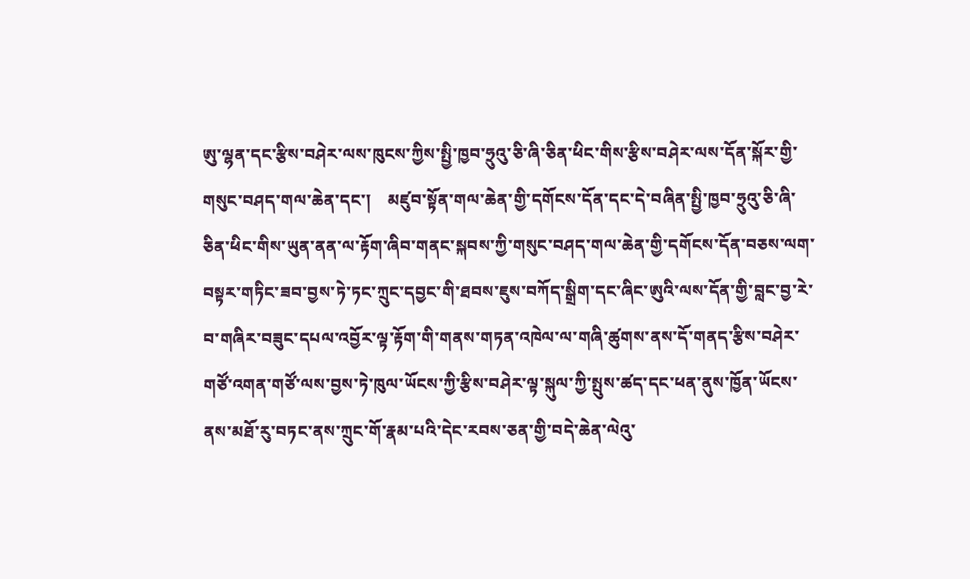ཨུ་ལྷན་དང་རྩིས་བཤེར་ལས་ཁུངས་ཀྱིས་སྤྱི་ཁྱབ་ཧྲུའུ་ཅི་ཞི་ཅིན་ཕིང་གིས་རྩིས་བཤེར་ལས་དོན་སྐོར་གྱི་གསུང་བཤད་གལ་ཆེན་དང་།    མཛུབ་སྟོན་གལ་ཆེན་གྱི་དགོངས་དོན་དང་དེ་བཞིན་སྤྱི་ཁྱབ་ཧྲུའུ་ཅི་ཞི་ཅིན་ཕིང་གིས་ཡུན་ནན་ལ་རྟོག་ཞིབ་གནང་སྐབས་ཀྱི་གསུང་བཤད་གལ་ཆེན་གྱི་དགོངས་དོན་བཅས་ལག་བསྟར་གཏིང་ཟབ་བྱས་ཏེ་ཏང་ཀྲུང་དབྱང་གི་ཐབས་ཇུས་བཀོད་སྒྲིག་དང་ཞིང་ཨུའི་ལས་དོན་གྱི་བླང་བྱ་རེ་བ་གཞིར་བཟུང་དཔལ་འབྱོར་ལྟ་རྟོག་གི་གནས་གཏན་འཁེལ་ལ་གཞི་ཚུགས་ནས་དོ་གནད་རྩིས་བཤེར་གཙོ་འགན་གཙོ་ལས་བྱས་ཏེ་ཁུལ་ཡོངས་ཀྱི་རྩིས་བཤེར་ལྟ་སྐུལ་ཀྱི་སྤུས་ཚད་དང་ཕན་ནུས་ཁྱོན་ཡོངས་ནས་མཐོ་རུ་བཏང་ནས་ཀྲུང་གོ་རྣམ་པའི་དེང་རབས་ཅན་གྱི་བདེ་ཆེན་ལེའུ་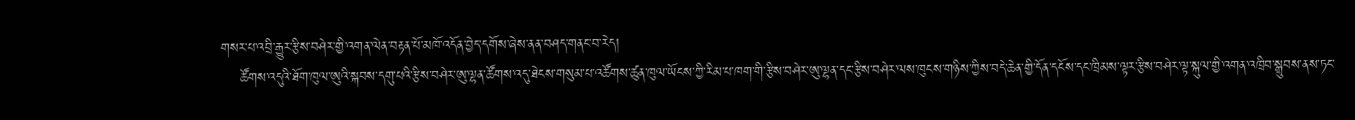གསར་པ་འབྲི་རྒྱུར་རྩིས་བཤེར་གྱི་འགན་ལེན་བརྟན་པོ་མཁོ་འདོན་བྱེད་དགོས་ཞེས་ནན་བཤད་གནང་བ་རེད།
    ཚོགས་འདུའི་ཐོག་ཁུལ་ཨུའི་སྐབས་དགུ་པའི་རྩིས་བཤེར་ཨུ་ལྷན་ཚོགས་འདུ་ཐེངས་གསུམ་པ་འཚོགས་ཚུན་ཁུལ་ཡོངས་ཀྱི་རིམ་པ་ཁག་གི་རྩིས་བཤེར་ཨུ་ལྷན་དང་རྩིས་བཤེར་ལས་ཁུངས་གཉིས་ཀྱིས་བདེ་ཆེན་གྱི་དོན་དངོས་དང་ཁྲིམས་ལྟར་རྩིས་བཤེར་ལྟ་སྐུལ་གྱི་འགན་འཁྲིབ་སྒྲུབས་ནས་ཏང་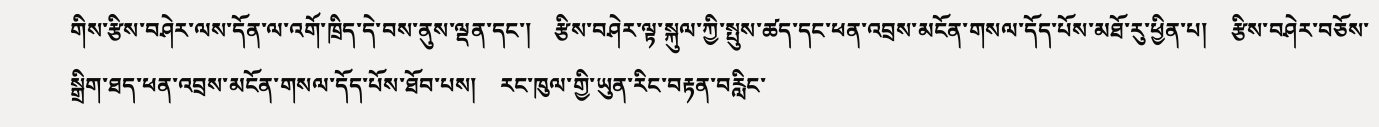གིས་རྩིས་བཤེར་ལས་དོན་ལ་འགོ་ཁྲིད་དེ་བས་ནུས་ལྡན་དང་།    རྩིས་བཤེར་ལྟ་སྐུལ་ཀྱི་སྤུས་ཚད་དང་ཕན་འབྲས་མངོན་གསལ་དོད་པོས་མཐོ་རུ་ཕྱིན་པ།    རྩིས་བཤེར་བཅོས་སྒྲིག་ཐད་ཕན་འབྲས་མངོན་གསལ་དོད་པོས་ཐོབ་པས།    རང་ཁུལ་གྱི་ཡུན་རིང་བརྟན་བརླིང་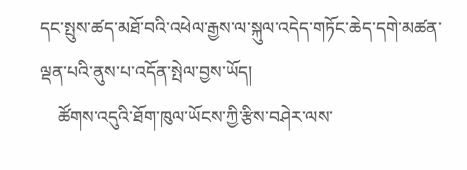དང་སྤུས་ཚད་མཐོ་བའི་འཕེལ་རྒྱས་ལ་སྐུལ་འདེད་གཏོང་ཆེད་དགེ་མཚན་ལྡན་པའི་ནུས་པ་འདོན་སྤེལ་བྱས་ཡོད།
    ཚོགས་འདུའི་ཐོག་ཁུལ་ཡོངས་ཀྱི་རྩིས་བཤེར་ལས་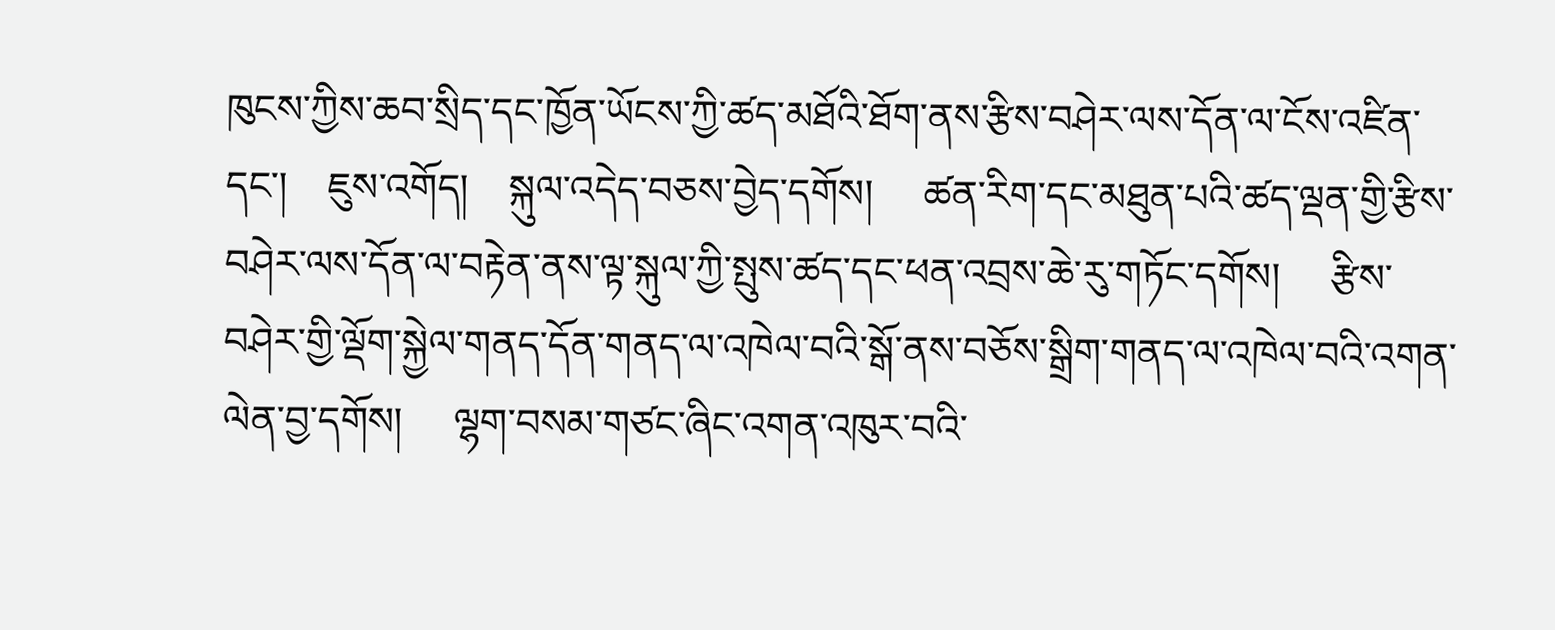ཁུངས་ཀྱིས་ཆབ་སྲིད་དང་ཁྱོན་ཡོངས་ཀྱི་ཚད་མཐོའི་ཐོག་ནས་རྩིས་བཤེར་ལས་དོན་ལ་ངོས་འཛིན་དང་།    ཇུས་འགོད།    སྐུལ་འདེད་བཅས་བྱེད་དགོས།     ཚན་རིག་དང་མཐུན་པའི་ཚད་ལྡན་གྱི་རྩིས་བཤེར་ལས་དོན་ལ་བརྟེན་ནས་ལྟ་སྐུལ་ཀྱི་སྤུས་ཚད་དང་ཕན་འབྲས་ཆེ་རུ་གཏོང་དགོས།     རྩིས་བཤེར་གྱི་ལྡོག་སྐྱེལ་གནད་དོན་གནད་ལ་འཁེལ་བའི་སྒོ་ནས་བཅོས་སྒྲིག་གནད་ལ་འཁེལ་བའི་འགན་ལེན་བྱ་དགོས།     ལྷག་བསམ་གཙང་ཞིང་འགན་འཁུར་བའི་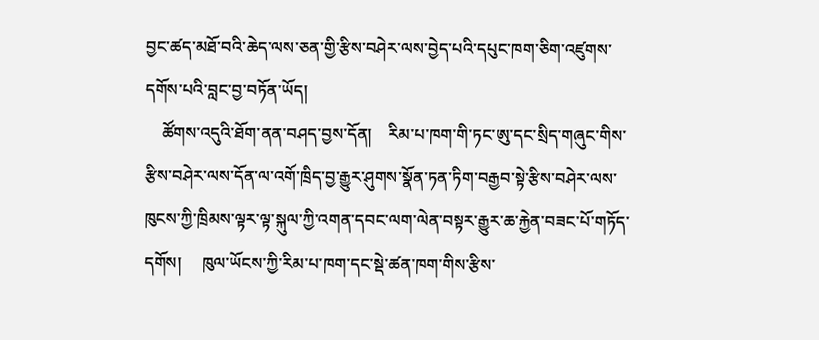བྱང་ཚད་མཐོ་བའི་ཆེད་ལས་ཅན་གྱི་རྩིས་བཤེར་ལས་བྱེད་པའི་དཔུང་ཁག་ཅིག་འཛུགས་དགོས་པའི་བླང་བྱ་བཏོན་ཡོད།
    ཚོགས་འདུའི་ཐོག་ནན་བཤད་བྱས་དོན།    རིམ་པ་ཁག་གི་ཏང་ཨུ་དང་སྲིད་གཞུང་གིས་རྩིས་བཤེར་ལས་དོན་ལ་འགོ་ཁྲིད་བྱ་རྒྱུར་ཤུགས་སྣོན་ཏན་ཏིག་བརྒྱབ་སྟེ་རྩིས་བཤེར་ལས་ཁུངས་ཀྱི་ཁྲིམས་ལྟར་ལྟ་སྐུལ་ཀྱི་འགན་དབང་ལག་ལེན་བསྟར་རྒྱུར་ཆ་རྐྱེན་བཟང་པོ་གཏོད་དགོས།     ཁུལ་ཡོངས་ཀྱི་རིམ་པ་ཁག་དང་སྡེ་ཚན་ཁག་གིས་རྩིས་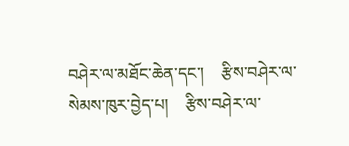བཤེར་ལ་མཐོང་ཆེན་དང་།    རྩིས་བཤེར་ལ་སེམས་ཁུར་བྱེད་པ།    རྩིས་བཤེར་ལ་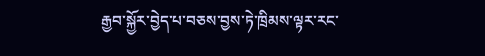རྒྱབ་སྐྱོར་བྱེད་པ་བཅས་བྱས་ཏེ་ཁྲིམས་ལྟར་རང་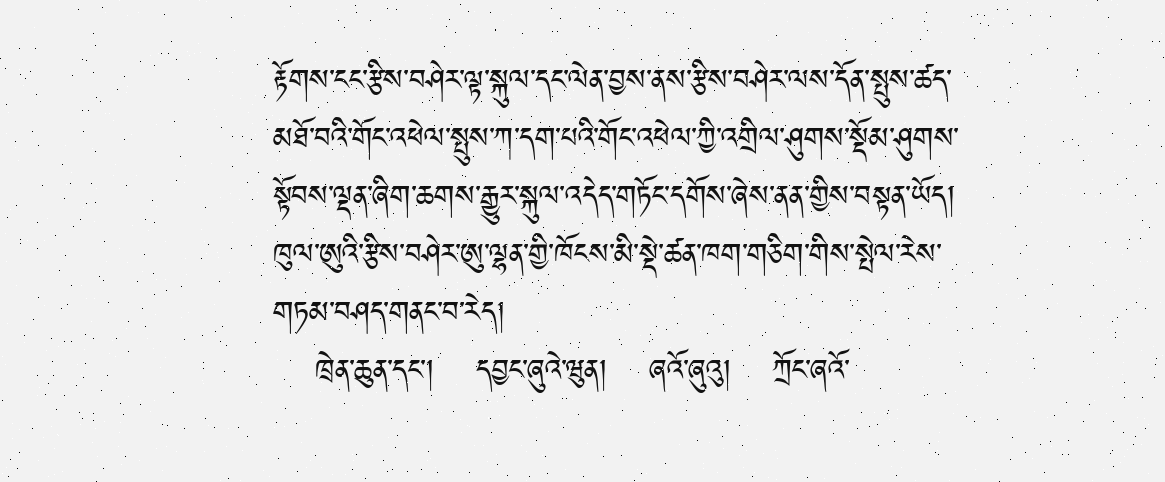རྟོགས་ངང་རྩིས་བཤེར་ལྟ་སྐུལ་དང་ལེན་བྱས་ནས་རྩིས་བཤེར་ལས་དོན་སྤུས་ཚད་མཐོ་བའི་གོང་འཕེལ་སྤུས་ཀ་དག་པའི་གོང་འཕེལ་ཀྱི་འགྲིལ་ཤུགས་སྡོམ་ཤུགས་སྟོབས་ལྡན་ཞིག་ཆགས་རྒྱུར་སྐུལ་འདེད་གཏོང་དགོས་ཞེས་ནན་གྱིས་བསྟན་ཡོད།
ཁུལ་ཨུའི་རྩིས་བཤེར་ཨུ་ལྷན་གྱི་ཁོངས་མི་སྡེ་ཚན་ཁག་གཅིག་གིས་སྤེལ་རེས་གཏམ་བཤད་གནང་བ་རེད།
    ཁྲེན་ཆུན་དང་།    དབྱང་ཞུའེ་ཝུན།    ཞའོ་ཞུའུ།    ཀྲོང་ཞའོ་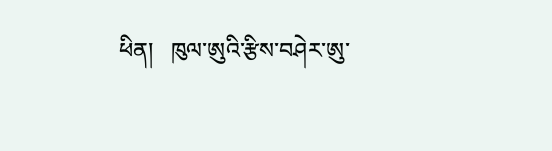ཕིན།   ཁུལ་ཨུའི་རྩིས་བཤེར་ཨུ་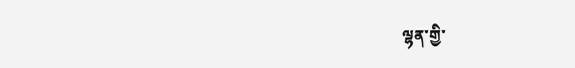ལྷན་གྱི་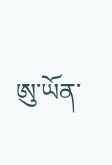ཨུ་ཡོན་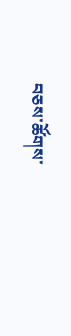བཅས་ཚོགས་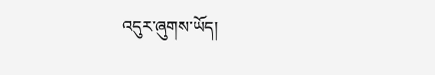འདུར་ཞུགས་ཡོད།